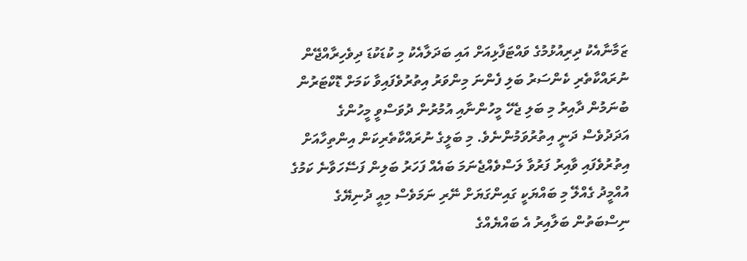ޒަމާނާއެކު ދިރިއުޅުމުގެ ވައްޓަފާޅިއަށް އައި ބަދަލާއެކު މި ކުޑަކުޑަ ދިވެހިރާއްޖޭން ނުރައްކާތެރި ކެންސަރު ބަލި ފެންނަ މިންވަރު އިތުރުވެފައިވާ ކަމަށް ޑޮކްޓަރުން ބުނަމުން ދާއިރު މި ބަލި ޖެހޭ މީހުންނާއި އުމުރުން ދުވަސްވީ މީހުންގެ އަދަދުވެސް ދަނީ އިތުރުވަމުންނެވެ. މި ބަލީގެ ނުރައްކާތެރިކަން އިންތިހާއަށް އިތުރުވެފައި ވާއިރު ފަރުވާ ލަސްވެއްޖެނަމަ ބައެއް ފަހަރު ބަލިން ފަސޭހަވާނެ ކަމުގެ އުއްމީދު ގެއްލޭ މި ބައްޔަކީ ގައިންގަޔަށް ނޭރި ނަމަވެސް މިއީ ދުނިޔޭގެ ނިސްބަތުން ބަލާއިރު އެ ބައްޔެއްގެ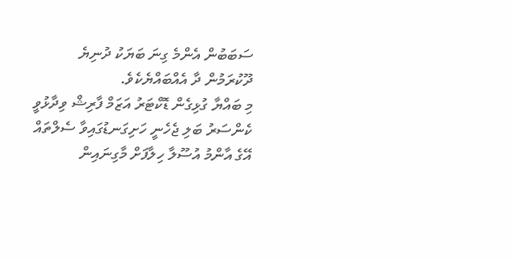ސަބަބުން އެންމެ ގިނަ ބަޔަކު ދުނިޔެ ދޫކުރަމުން ދާ އެއްބައްޔެކެވެ.
މި ބައްޔާ ގުޅިގެން ޑޮކްޓަރު އަޒަމް ފާރިޝް ވިދާޅުވީ ކެންސަރު ބަލި ޖެހެނީ ހަށިގަނޑުގައިވާ ސެލްތައް އޭގެ އާންމު އުސޫލާ ހިލާފަށް މާގިނައިން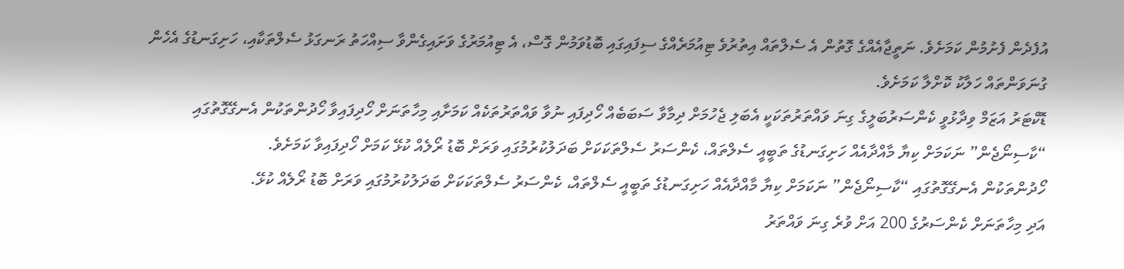އުފެދެން ފެށުމުން ކަމަށެވެ. ނަތީޖާއެއްގެ ގޮތުން އެ ސެލްތައް އިތުރުވެ ޓިއުމަރެއްގެ ސިފައިގައި ބޮޑުވަމުން ގޮސް، އެ ޓިއުމަރުގެ ވަށައިގެންވާ ސިއްހަތު ރަނގަޅު ސެލްތަކާއި، ހަށިގަނޑުގެ އެހެން ގުނަވަންތައް ހަލާކު ކޮށްލާ ކަމަށެވެ.
ޑޮކްޓަރު އަޒަމް ވިދާޅުވީ ކެންސަރުބަލީގެ ގިނަ ވައްތަރުތަކަކީ އެބަލި ޖެހުމަށް ދިމާވާ ސަބަބެއް ހޯދިފައި ނުވާ ވައްތަރުތަކެއް ކަމަށާއި މިހާތަނަށް ހޯދިފައިވާ ހޯދުންތަކުން އެނގޭގޮތުގައި “ކާސިނޯޖެން” ނަކަމަށް ކިޔާ މާއްދާއެއް ހަށިގަނޑުގެ ތަބީއީ ސެލްތައް، ކެންސަރު ސެލްތަކަކަށް ބަދަލުކުރުމުގައި ވަރަށް ބޮޑު ރޯލެއް ކުޅޭ ކަމަށް ހޯދިފައިވާ ކަމަށެވެ.
ހޯދުންތަކުން އެނގޭގޮތުގައި “ކާސިނޯޖެން” ނަކަމަށް ކިޔާ މާއްދާއެއް ހަށިގަނޑުގެ ތަބީއީ ސެލްތައް، ކެންސަރު ސެލްތަކަކަށް ބަދަލުކުރުމުގައި ވަރަށް ބޮޑު ރޯލެއް ކުޅޭ.
އަދި މިހާތަނަށް ކެންސަރުގެ 200 އަށް ވުރެ ގިނަ ވައްތަރު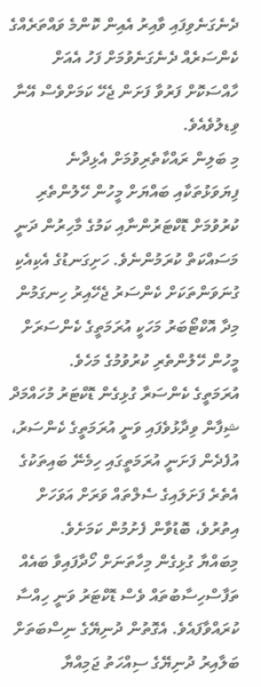ދެނެގަނެވިފައި ވާއިރު އެއިން ކޮންމެ ވައްތަރެއްގެ ކެންސަރެއް ދެނެގަނެވުމަށް ފަހު އެއަށް ހާއްސަކޮށް ފަރުވާ ފަށަން ޖެހޭ ކަމަށްވެސް އޭނާ ވިޑލުވެއެވެ.
މި ބަލިން ރައްކާތެރިވުމަށް އެޅިދާނެ ފިޔަވަޅުތަކާއި ބައްޔަށް މީހުން ހޭލުންތެރި ކުރުވުމަށް ޑޮކްޓަރުންނާއި ކަމުގެ މާހިރުން ދަނީ މަސައްކަތް ކުރަމުންނެވެ. ހަށިގަނޑުގެ އެކިއެކި ގުނަވަންތަކަށް ކެންސަރު ޖެހޭއިރު ހިނގަމުން މިދާ އޮކްޓޯބަރު މަހަކީ އުރަމަތީގެ ކެންސަރަށް މީހުން ހޭލުންތެރި ކުރުވުމުގެ މަހެވެ.
އުރަމަތީގެ ކެންސަރާ ގުޅިގެން ޑޮކްޓަރު މުހައްމަދް ޝިފާން ވިދާޅުވެފައި ވަނީ އުރަމަތީގެ ކެންސަރު، އުފެދެން ފަށަނީ އުރަމަތީގައި ހިމެނޭ ބައިތަކުގެ އެތެރެ ފަށަލައިގެ ސެލްތައް ވަރަށް އަވަހަށް އިތުރުވެ، ބޮޑުވާން ފެށުމުން ކަމަށެވެ.
މިބައްޔާ ގުޅިގެން މިހާތަނަށް ހޯދާފައިވާ ބައެއް ތަފާސްހިސާބުތައް ވެސް ޑޮކްޓަރު ވަނީ ހިއްސާ ކުރައްވާފައެވެ. އެގޮތުން ދުނިޔޭގެ ނިސްބަތަށް ބަލާއިރު ދުނިޔޭގެ ސިއްހަތު ޖަމިއްޔާ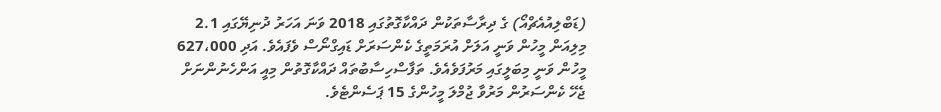(ޑަބްލިއުއެޗްއޯ) ގެ ދިރާސާތަކުން ދައްކާގޮތުގައި 2018 ވަނަ އަހަރު ދުނިޔޭގައި 2.1 މިލިއަން މީހުން ވަނީ އަލަށް އުރަމަތީގެ ކެންސަރަށް ޑައިގްނޯސް ވެފައެވެ. އަދި 627،000 މީހުން ވަނީ މިބަލީގައި މަރުފަވެއެވެ. ތަފާސްހިސާބުތައް ދައްކާގޮތުން މިއީ އަންހެނުންނަށް ޖެހޭ ކެންސަރުން މަރުވާ ޖުމްލަ މީހުންގެ 15 ޕަސެންޓެވެ.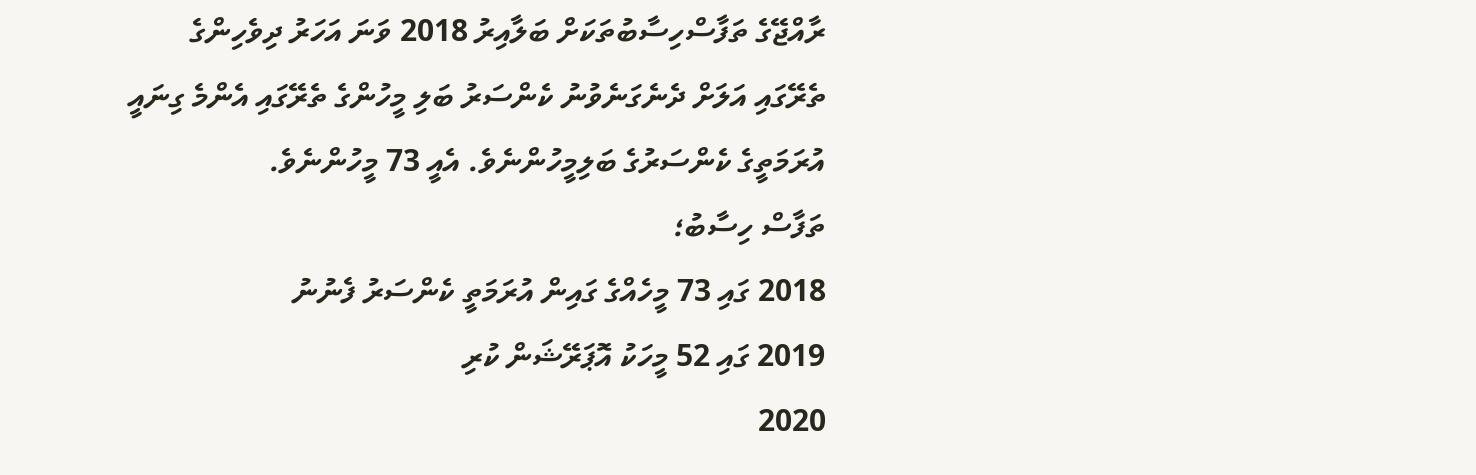ރާއްޖޭގެ ތަފާސްހިސާބުތަކަށް ބަލާއިރު 2018 ވަނަ އަހަރު ދިވެހިންގެ ތެރޭގައި އަލަށް ދެނެގަނެވުނު ކެންސަރު ބަލި މީހުންގެ ތެރޭގައި އެންމެ ގިނައީ އުރަމަތީގެ ކެންސަރުގެ ބަލިމީހުންނެވެ. އެއީ 73 މީހުންނެވެ.
ތަފާސް ހިސާބު؛
2018 ގައި 73 މީހެއްގެ ގައިން އުރަމަތީ ކެންސަރު ފެނުނު
2019 ގައި 52 މީހަކު އޮޕަރޭޝަން ކުރި
2020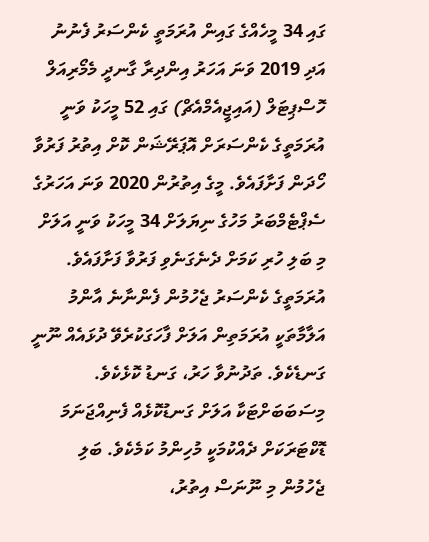ގައި 34 މީހެއްގެ ގައިން އުރަމަތީ ކެންސަރު ފެނުނު
އަދި 2019 ވަނަ އަހަރު އިންދިރާ ގާނދީ މެމޯރިއަލް ހޮސްޕިޓަލް (އައިޖީއެމްއެޗް) ގައި 52 މީހަކު ވަނީ އުރަމަތީގެ ކެންސަރަށް އޮޕަރޭޝަން ކޮށް އިތުރު ފަރުވާ ހޯދަން ފަށާފައެވެ. މީގެ އިތުރުން 2020 ވަނަ އަހަރުގެ ސެޕްޓެމްބަރު މަހުގެ ނިޔަލަށް 34 މީހަކު ވަނީ އަލަށް މި ބަލި ހުރި ކަމަށް ދެނެގަނެވި ފަރުވާ ފަށާފައެވެ.
އުރަމަތީގެ ކެންސަރު ޖެހުމުން ފެންނާނެ އާންމު އަލާމާތަކީ އުރަމަތިން އަލަށް ފާހަގަކުރެވޭ ދުޅައެއް ނޫނީ ގަނޑެކެވެ. ތަދުނުވާ ހަރު، ގަނޑު ކޮޅެކެވެ. މިސަބަބަށްޓަކާ އަލަށް ގަނޑުކޮޅެއް ފެނިއްޖަނަމަ ޑޮކްޓަރަކަށް ދެއްކުމަކީ މުހިންމު ކަމެކެވެ. ބަލި ޖެހުމުން މި ނޫނަސް އިތުރު،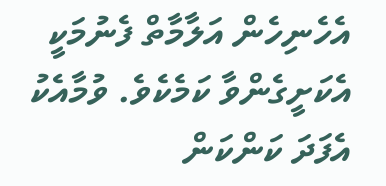އެހެނިހެން އަލާމާތް ފެނުމަކީ އެކަށީގެންވާ ކަމެކެވެ. ވުމާއެކު އެފަދަ ކަންކަން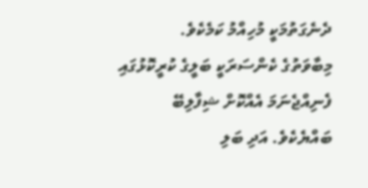ދެނެގަތުމަކީ މުހިއްމު ކަމެކެވެ.
މިބާވަތުގެ ކެންސަރަކީ ބަލީގެ ކުރީކޮޅުގައި ފެނިއްޖެނަމަ އެއްކޮށް ޝިފާލިބޭ ބައްޔެކެވެ. އަދި ބަލި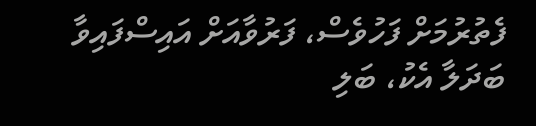ފެތުރުމަށް ފަހުވެސް، ފަރުވާއަށް އައިސްފައިވާ ބަދަލާ އެކު، ބަލި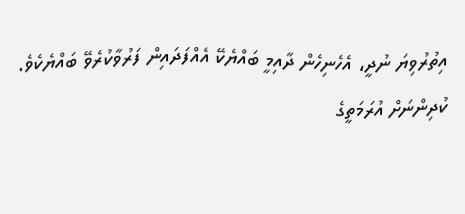އިތުރުވިޔަ ނުދީ، އެހެނިހެން ދާއިމީ ބައްޔެކޭ އެއްފަދައިން ފަރުވާކުރެވޭ ބައްޔެކެވެ.
ކުދިންނަށް އުރަމަތީގެ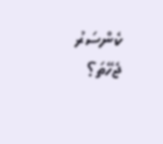ކެންސަރު ޖެހޭތަ؟